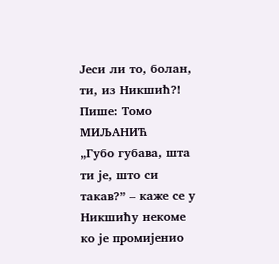Јеси ли то, болан, ти, из Никшић?!
Пише: Томо МИЉАНИЋ
„Губо губава, шта ти је, што си такав?” – каже се у Никшићу некоме ко је промијенио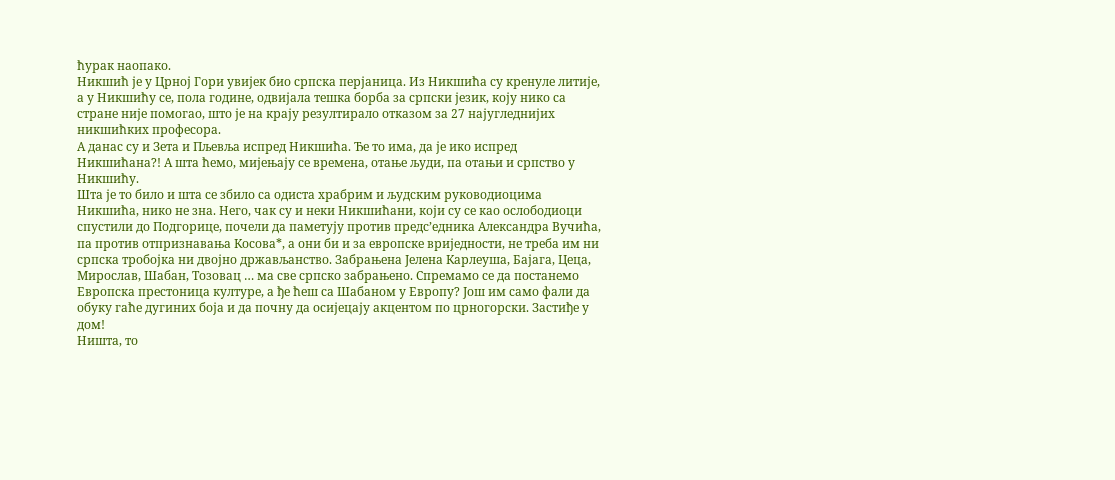ћурак наопако.
Никшић је у Црној Гори увијек био српска перјаница. Из Никшића су кренуле литије, а у Никшићу се, пола године, одвијала тешка борба за српски језик, коју нико са стране није помогао, што је на крају резултирало отказом за 27 најугледнијих никшићких професора.
А данас су и Зета и Пљевља испред Никшића. Ђе то има, да је ико испред Никшићана?! А шта ћемо, мијењају се времена, отање људи, па отањи и српство у Никшићу.
Шта је то било и шта се збило са одиста храбрим и људским руководиоцима Никшића, нико не зна. Него, чак су и неки Никшићани, који су се као ослободиоци спустили до Подгорице, почели да паметују против предс’едника Александра Вучића, па против отпризнавања Косова*, а они би и за европске вриједности, не треба им ни српска тробојка ни двојно држављанство. Забрањена Јелена Карлеуша, Бајага, Цеца, Мирослав, Шабан, Тозовац … ма све српско забрањено. Спремамо се да постанемо Европска престоница културе, а ђе ћеш са Шабаном у Европу? Још им само фали да обуку гаће дугиних боја и да почну да осијецају акцентом по црногорски. Застиђе у дом!
Ништа, то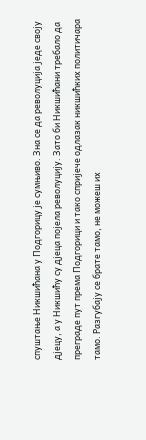спуштање Никшићана у Подгорицу је сумњиво. Зна се да револуција једе своју дјецу, а у Никшићу су дјеца појела револуцију. Зато би Никшићани требало да преграде пут према Подгорици и тако спријече одлазак никшићких политичара тамо. Разгубају се брате тамо, не можеш их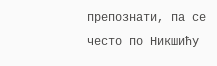препознати, па се често по Никшићу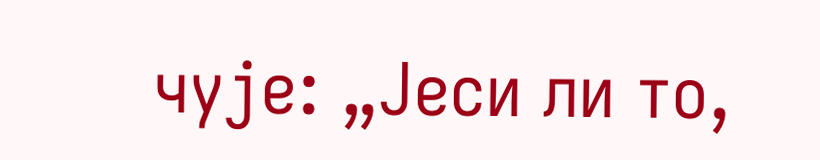чује: „Јеси ли то,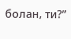болан, ти?”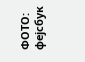ФОТО: фејсбук